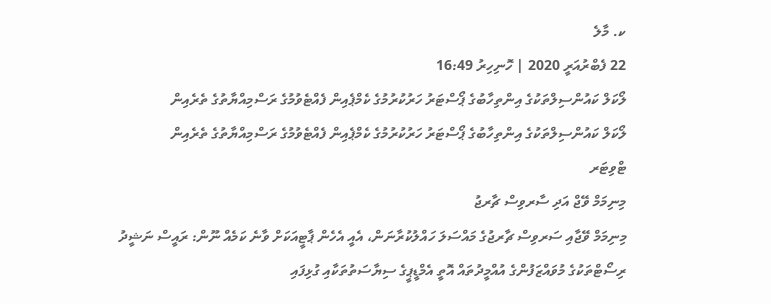ކ. މާލެ
22 ފެބްރުއަރީ 2020 | ހޮނިހިރު 16:49
ލޯކަލް ކައުންސިލްތަކުގެ އިންތިހާބުގެ ޕޯސްޓަރު ހަރުކުރުމުގެ ކެމްޕެއިން ފެއްޓެވުމުގެ ރަސްމިއްޔާތުގެ ތެރެއިން
ލޯކަލް ކައުންސިލްތަކުގެ އިންތިހާބުގެ ޕޯސްޓަރު ހަރުކުރުމުގެ ކެމްޕެއިން ފެއްޓެވުމުގެ ރަސްމިއްޔާތުގެ ތެރެއިން
ޓްވިޓަރ
މިނިމަމް ވޭޖް އަދި ސާރވިސް ޗާރޖު
މިނިމަމް ވޭޖާއި ސަރވިސް ޗާރޖުގެ މައްސަލަ ހައްލުކުރާނަން، އެއީ އެހެން ޕާޓީއަކަށް ވާނެ ކަމެއް ނޫން: ރައީސް ނަޝީދު
ރިސޯޓްތަކުގެ މުވައްޒަފުންގެ އުއްމީދުތައް އޮތީ އެމްޑީޕީގެ ސިޔާސަތުތަކާއި ގުޅިފައި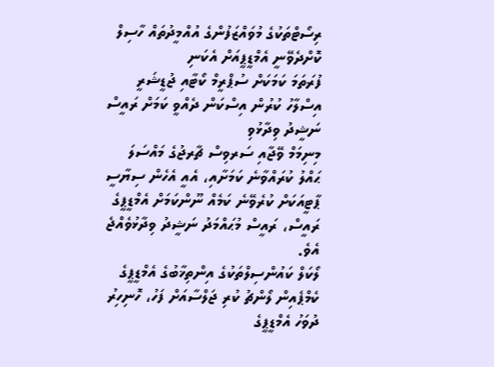ރިސޯޓްތަކުގެ މުވައްޒަފުންގެ އުއްމީދުތައް ހާސިލް ކޮށްދެވޭނީ އެމްޑީޕީއަށް އެކަނި
ފުރަތަމަ ކަމަކަށް ސުޕްރީމް ކޯޓާއި ޖުޑީޝަރީ އިސްލާހު ކުރުން އިސްކަން ދެއްވީ ކަމަށް ރައީސް ނަޝީދު ވިދާޅުވި
މިނިމަމް ވޭޖާއި ސަރވިސް ޗާރޖުގެ މައްސަލަ ޙައްލު ކުރައްވާނެ ކަމަށާއި، އެއީ އެހެން ސިޔާސީ ޕާޓީއަކަށް ކުރެވޭނެ ކަމެއް ނޫންކަމަށް އެމްޑީޕީގެ ރައީސް، ރައީސް މުޙައްމަދު ނަޝީދު ވިދާޅުވެއްޖެ އެވެ.
ލޯކަލް ކައުންސިލްތަކުގެ އިންތިޚާބުގެ އެމްޑީޕީގެ ކެމްޕެއިން ލޯންޗު ކުރި ޖަލްސާއަށް ފަހު، ހޮނިހިރު ދުވަހު އެމްޑީޕީގެ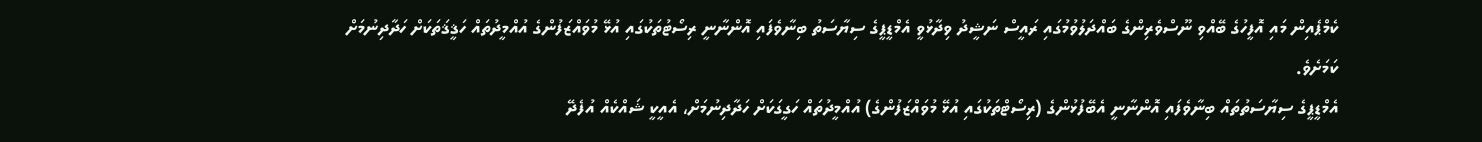ކެމްޕެއިން މައި އޮފީހުގެ ބޭއްވި ނޫސްވެރިންގެ ބައްދަލުވުމުގައި ރައީސް ނަޝީދު ވިދާޅުވީ އެމްޑީޕީގެ ސިޔާސަތު ބިނާވެފައި އޮންނާނީ ރިސޯޓުތަކުގައި އުޅޭ މުވައްޒަފުންގެ އުއްމީދުތައް ހަޤީޤަތަކަށް ހަދާދިނުމަށް ކަމަށެވެ.
އެމްޑީޕީގެ ސިޔާސަތުތައް ބިނާވެފައި އޮންނާނީ އެބޭފުޅުންގެ (ރިސޯޓްތަކުގައި އުޅޭ މުވައްޒަފުންގެ) އުއްމީދުތައް ހަގީގަކަށް ހަދާދިނުމަށް، އެއީކީ ޝައްކެއް އުފެދޭ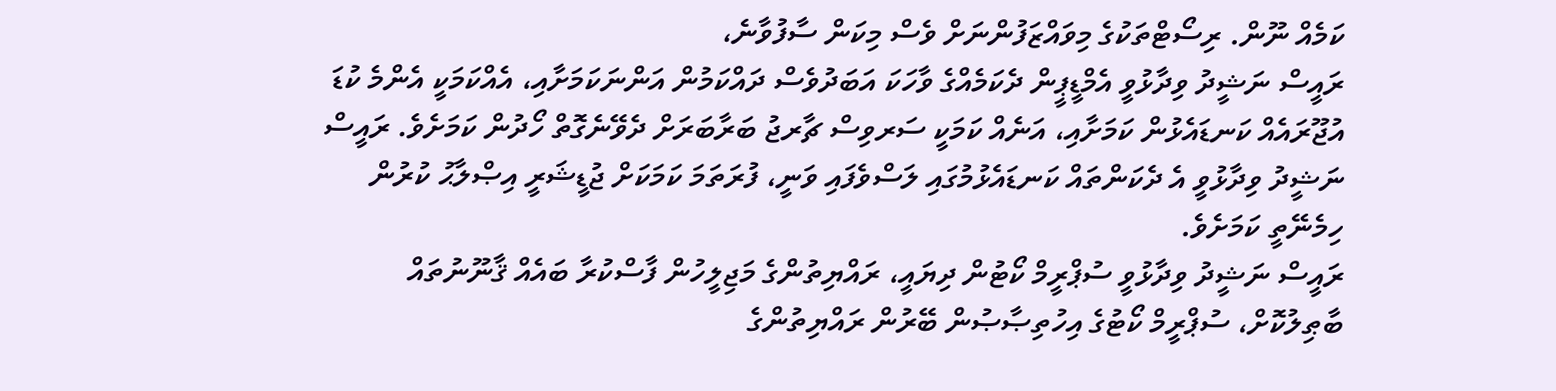ކަމެއް ނޫން. ރިސޯޓްތަކުގެ މިވައްޒަފުންނަށް ވެސް މިކަން ސާފުވާނެ،
ރައީސް ނަޝީދު ވިދާޅުވީ އެމްޑީޕީން ދެކަމެއްގެ ވާހަކަ އަބަދުވެސް ދައްކަމުން އަންނަކަމަށާއި، އެއްކަމަކީ އެންމެ ކުޑަ އުޖޫރައެއް ކަނޑައެޅުން ކަމަށާއި، އަނެއް ކަމަކީ ސަރވިސް ޗާރޖު ބަރާބަރަށް ދެވޭނެގޮތް ހޯދުން ކަމަށެވެ. ރައީސް ނަޝީދު ވިދާޅުވީ އެ ދެކަންތައް ކަނޑައެޅުމުގައި ލަސްވެފައި ވަނީ، ފުރަތަމަ ކަމަކަށް ޖުޑީޝަރީ އިޞްލާޙު ކުރުން ހިމެނޭތީ ކަމަށެވެ.
ރައީސް ނަޝީދު ވިދާޅުވީ ސުޕްރީމް ކޯޓުން ދިޔައީ، ރައްޔިތުންގެ މަޖިލީހުން ފާސްކުރާ ބައެއް ޤާނޫނުތައް ބާޠިލުކޮށް، ސުޕްރީމް ކޯޓުގެ އިހުތިޞާޞުން ބޭރުން ރައްޔިތުންގެ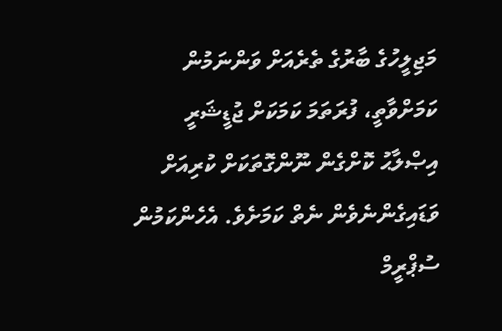މަޖިލީހުގެ ބާރުގެ ތެރެއަށް ވަންނަމުން ކަމަށްވާތީ، ފުރަތަމަ ކަމަކަށް ޖުޑީޝަރީ އިޞްލާޙު ކޮށްގެން ނޫންގޮތަކަށް ކުރިއަށް ވަޑައިގެންނެވެން ނެތް ކަމަށެވެ. އެހެންކަމުން ސުޕްރީމް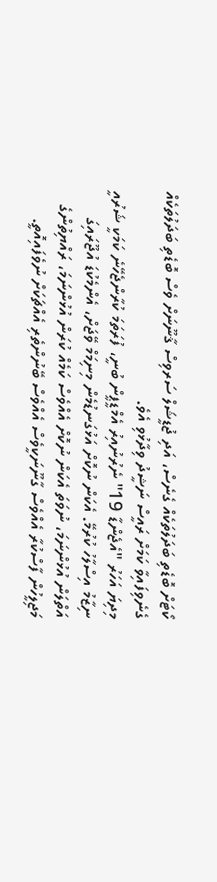ކޯޓަށް ބޮޑެތި ބަދަލުތަކެއް ގެނެސް، އަދި ޖުޑީޝަލް ސަރވިސް ޤާނޫނަށް ވެސް ބޮޑެތި ބަދަލުތަކެއް ގެނެވިފައިވާ ކަމަށް ރައީސް ނަޝީދު ވިދާޅުވި އެވެ.
މިދިޔަ އަހަރު "އެޖެންޑާ 19" ނެރުނުއިރު އެމްޑީޕީން ބުނީ، ފުރަތަމަ ކުރާންޖެހޭނެ ކަމަކީ ޝަރުއީ ނިޒާމު އިސްލާހު ކުރުމޭ. އެކަން ނުކޮށް އަޅުގަނޑުމެން މިނިމަމް ވޭޖަށް، އެންމެކުޑަ އުޖޫރައިގަ އަތްލަން އުޅުންނަމަ، ނުވަތަ އެކަން ނުކޮށް އެއްވެސް ކަމެއް ކުރަން އުޅުންނަމަ، ރައްޔިތުންގެ މަޖިލީހުން ފާސްކުރާ އެއްވެސް ގާނޫނަކީވެސް އެއްވެސް ބޭނުންތެރި އެއްޗަކަށް ނުވެފައިއޮތީ.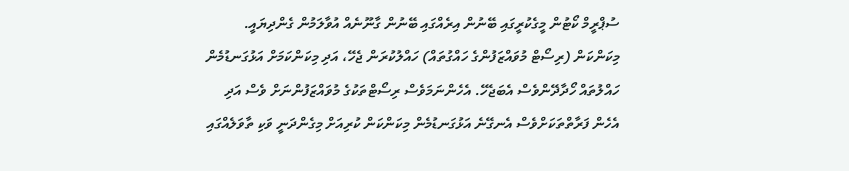ސުޕްރީމް ކޯޓުން މީގެކުރީގައި ބޭނުން އިރެއްގައި ބޭނުން ގާނޫނެއް އުވާލަމުން ގެންދިޔައީ. މިކަންކަން (ރިސޯޓް މުވައްޒަފުންގެ ހައްގުތައް) ހައްލުކުރަން ޖެހޭ، އަދި މިކަންކަމަށް އަޅުގަނޑުމެން ހައްލުތައް ހޯދާދޭންވެސް އެބަޖެހޭ. އެހެންނަމަވެސް ރިސޯޓްތަކުގެ މުވައްޒަފުންނަށް ވެސް އަދި އެހެން ފަރާތްތަކަށްވެސް އެނގޭނެ އަޅުގަނޑުމެން މިކަންކަން ކުރިއަށް މިގެންދަނީ ވަކި ތާވަލެއްގައި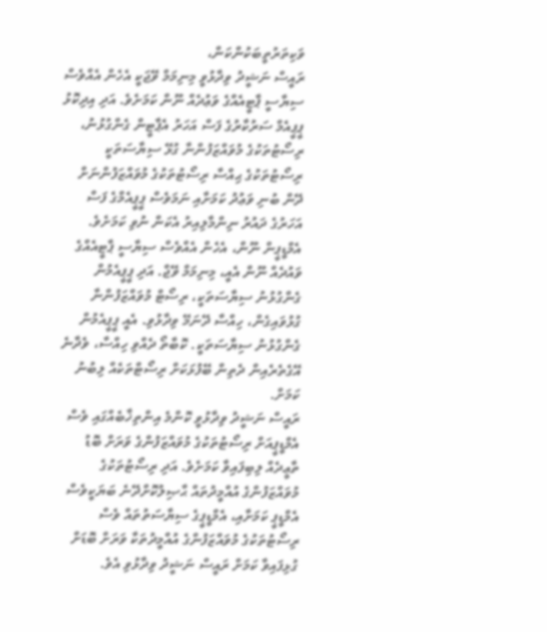ވަކިތަރުތީބަކުންކަން،
ރައީސް ނަޝީދު ވިދާޅުވީ މިނިމަމް ވޭޖަކީ އެހެން އެއްވެސް ސިޔާސީ ޕާޓީއެއްގެ ވަޢުދެއް ނޫން ކަމަށެވެ. އަދި އިދިކޮޅު ޕީޕީއެމް ސަރުކާރުގެ ފަސް އަހަރު އެޕާޓީން ގެންގުޅުނު، ރިސޯޓުތަކުގެ މުވައްޒަފުންނާ ގުޅޭ ސިޔާސަތަކީ ރިސޯޓުތަކުގެ ޙިއްސާ ރިސޯޓުތަކުގެ މުވައްޒަފުންނަށް ދޭން ބުނި ވަޢުދު ކަމަށާއި ނަމަވެސް ޕީޕީއެމްގެ ފަސް އަހަރުގެ ދައުރު ނިންމާލިއިރު އެކަން ނުވި ކަމަށެވެ.
އެމްޑީޕީން ނޫން، އެހެން އެއްވެސް ސިޔާސީ ޕާޓީއެއްގެ ވައުދެއް ނޫން އެއީ، މިނިމަމް ވޭޖް. އަދި ޕީޕީއެމުން ގެންގުޅުނު ސިޔާސަތަކީ، ރިސޯޓް މުވައްޒަފުންނާ ގުޅުވައިގެން، ހިއްސާ ދޭނަމޭ ވިދާޅުވި. އެއީ ޕީޕީއެމުން ގެންގުޅުނު ސިޔާސަތަކީ. ކޮބާތޯ ދެއްވި ހިއްސާ، ވެދާނެ އޭގެތެރެއިން ދެތިން ބޭފުޅަކަށް ރިސޯޓްތަކެއް ލިބުނު ކަމަށް.
ރައީސް ނަޝީދު ވިދާޅުވީ ކޮންމެ އިންތިޚާބެއްގައި ވެސް އެމްޑީޕީއަށް ރިސޯޓުތަކުގެ މުވައްޒަފުންގެ ވަރަށް ބޮޑު ތާޢީދެއް ލިބިފައިވާ ކަމަށެވެ. އަދި ރިސޯޓުތަކުގެ މުވައްޒަފުންގެ އުއްމީދުތައް ޙާޞިލުކޮށްދޭނެ ބަޔަކީވެސް އެމްޑީޕީ ކަމަށާއި، އެމްޑީޕީގެ ސިޔާސަތުތައް ވެސް ރިސޯޓުތަކުގެ މުވައްޒަފުންގެ އުއްމީދުތަކާ ވަރަށް ބޮޑަށް ގުޅިފައިވާ ކަމަށް ރައީސް ނަޝީދު ވިދާޅުވި އެވެ.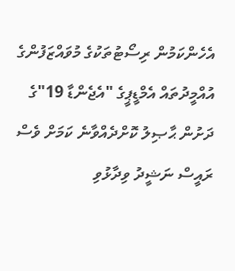އެހެންކަމުން ރިސޯޓުތަކުގެ މުވައްޒަފުންގެ އުއްމީދުތައް އެމްޑީޕީގެ "އެޖެންޑާ 19"ގެ ދަށުން ޙާޞިލު ކޮށްދެއްވާނެ ކަމަށް ވެސް ރައީސް ނަޝީދު ވިދާޅުވި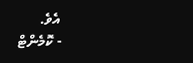އެވެ.
- ކޮމެންޓް